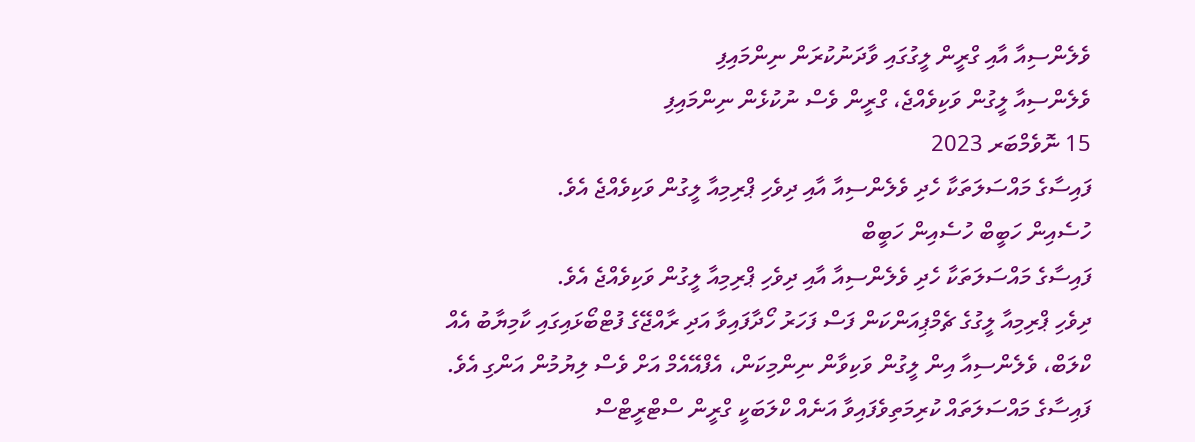ވެލެންސިއާ އާއި ގްރީން ލީގުގައި ވާދަނުކުރަން ނިންމައިފި
ވެލެންސިއާ ލީގުން ވަކިވެއްޖެ، ގްރީން ވެސް ނުކުޅެން ނިންމައިފި
15 ނޮވެމްބަރ 2023
ފައިސާގެ މައްސަލަތަކާ ހެދި ވެލެންސިއާ އާއި ދިވެހި ޕްރިމިއާ ލީގުން ވަކިވެއްޖެ އެވެ.
ހުސެއިން ހަބީބް ހުސެއިން ހަބީބް
ފައިސާގެ މައްސަލަތަކާ ހެދި ވެލެންސިއާ އާއި ދިވެހި ޕްރިމިއާ ލީގުން ވަކިވެއްޖެ އެވެ.
ދިވެހި ޕްރިމިއާ ލީގުގެ ޗެމްޕިއަންކަން ފަސް ފަހަރު ހޯދާފައިވާ އަދި ރާއްޖޭގެ ފުޓްބޯޅައިގައި ކާމިޔާބު އެއް ކްލަބް، ވެލެންސިއާ އިން ލީގުން ވަކިވާން ނިންމިކަން، އެފްއޭއެމް އަށް ވެސް ލިޔުމުން އަންގި އެވެ.
ފައިސާގެ މައްސަލަތައް ކުރިމަތިވެފައިވާ އަނެއް ކްލަބަކީ ގްރީން ސްޓްރީޓްސް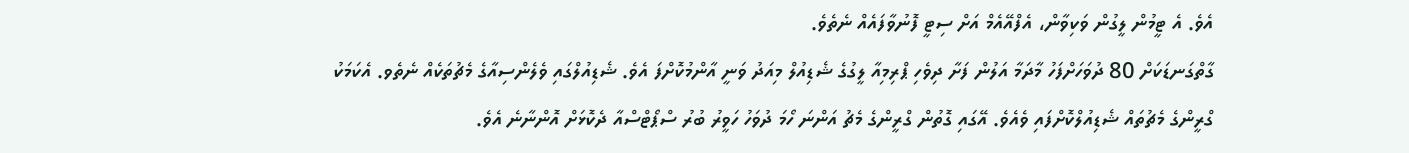އެވެ. އެ ޓީމުން ލީގުން ވަކިވާން، އެފްއޭއެމް އަށް ސިޓީ ފޮނުވާފައެއް ނެތެވެ.
ގާތްގަނޑަކަށް 80 ދުވަހަށްފަހު މާދަމާ އަލުން ފަށާ ދިވެހި ޕްރިމިއާ ލީގުގެ ޝެޑިއުލް މިއަދު ވަނީ އާންމުކޮށްފަ އެވެ. ޝެޑިއުލްގައި ވެލެންސިއާގެ މެޗުތަކެއް ނެތެވ. އެކަމަކު ގްރީންގެ މެޗުތައް ޝެޑިއުލްކޮށްފައި ވެއެވެ. އޭގައި ގޮތުން ގްރީންގެ މެޗު އަންނަ ހޯމަ ދުވަހު ހަވީރު ބުރު ސްޕޯޓްސްއާ ދެކޮޅަށް އޮންނާނެ އެވެ.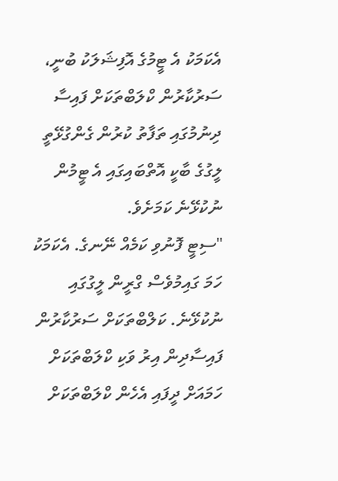އެކަމަކު އެ ޓީމުގެ އޮފިޝަލަކު ބުނީ، ސަރުކާރުން ކްލަބްތަކަށް ފައިސާ ދިނުމުގައި ތަފާތު ކުރުން ގެންގުޅޭތީ ލީގުގެ ބާކީ އޮތްބައިގައި އެ ޓީމުން ނުކުޅޭނެ ކަމަށެވެ.
"ސިޓީ ފޮނުވި ކަމެއް ނޭނގެ. އެކަމަކު ހަމަ ގައިމުވެސް ގްރީން ލީގުގައި ނުކުޅޭނެ. ކަލްބްތަކަށް ސަރުކާރުން ފައިސާދިން އިރު ވަކި ކްލަބްތަކަށް ހަމައަށް ދީފައި އެހެން ކްލަބްތަކަށް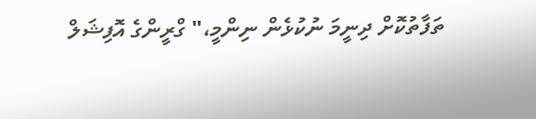ތަފާތުކޮށް ދިނީމަ ނުކުޅެން ނިންމީ،" ގްރީންގެ އޮފިޝަލް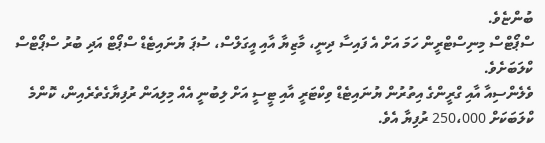ބުންޏެވެ.
ސްޕޯޓްސް މިނިސްޓްރީން ހަމަ އަށް އެ ފައިސާ ދިނީ، މާޒިޔާ އާއި އީގަލްސް، ސުޕަ ޔުނައިޓެޑް ސްޕޯޓް އަދި ބުރު ސްޕޯޓްސް ކްލަބަށެވެ.
ވެލެންސިއާ އާއި ގްރީންގެ އިތުރުން ޔުނައިޓެޑް ވިކްޓަރީ އާއި ޓީސީ އަށް ލިބުނީ އެއް މިލިއަން ރުފިޔާގެތެރެއިން، ކޮންމެ ކްލަބަކަށް 250،000 ރުފިޔާ އެވެ.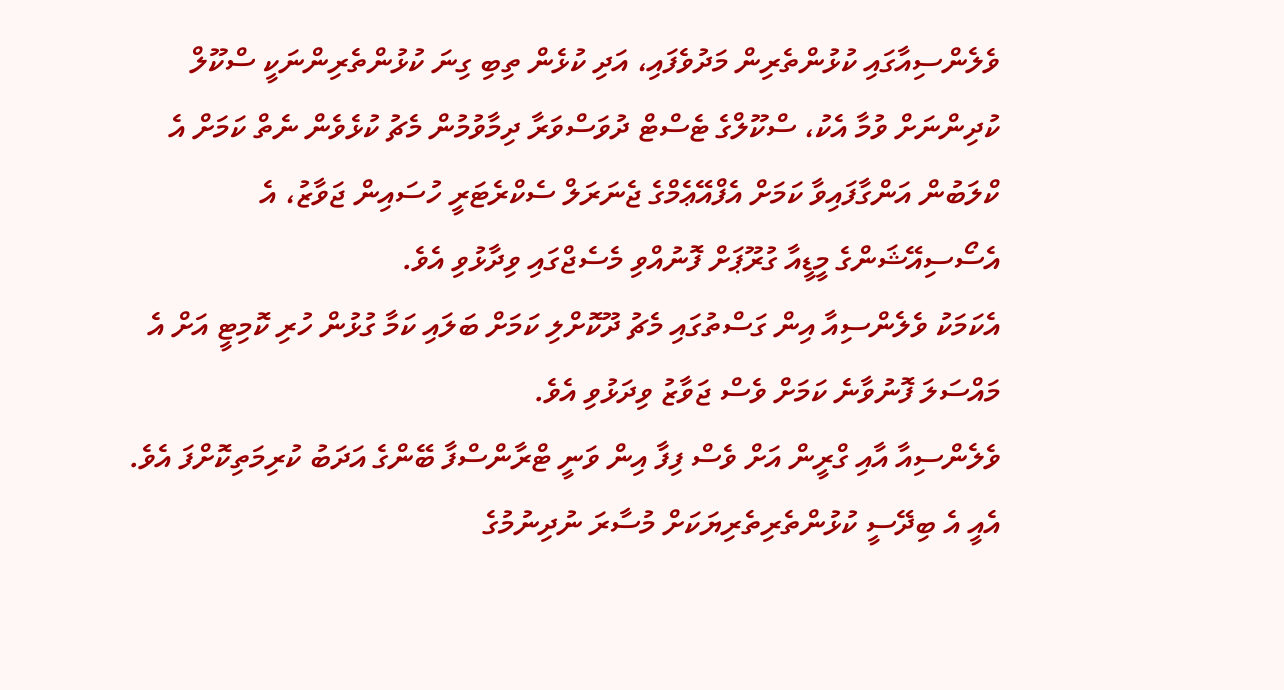ވެލެންސިއާގައި ކުޅުންތެރިން މަދުވެފައި، އަދި ކުޅެން ތިބި ގިނަ ކުޅުންތެރިންނަކީ ސްކޫލް ކުދިންނަށް ވުމާ އެކު، ސްކޫލްގެ ޓެސްޓް ދުވަސްވަރާ ދިމާވުމުން މެޗު ކުޅެވެން ނެތް ކަމަށް އެ ކްލަބުން އަންގާފައިވާ ކަމަށް އެފްއޭޢެމްގެ ޖެނަރަލް ސެކްރެޓަރީ ހުސައިން ޖަވާޒު، އެ އެސޯސިއޭޝަންގެ މީޑީއާ ގުރޫޕަށް ފޮނުއްވި މެސެޖްގައި ވިދާޅުވި އެވެ.
އެކަމަކު ވެލެންސިއާ އިން ގަސްތުގައި މެޗު ދޫކޮށްލި ކަމަށް ބަލައި ކަމާ ގުޅުން ހުރި ކޮމިޓީ އަށް އެ މައްސަލަ ފޮނުވާނެ ކަމަށް ވެސް ޖަވާޒު ވިދަޅުވި އެވެ.
ވެލެންސިއާ އާއި ގްރީން އަށް ވެސް ފިފާ އިން ވަނީ ޓްރާންސްފާ ބޭންގެ އަދަބު ކުރިމަތިކޮށްފަ އެވެ. އެއީ އެ ބިދޭސީ ކުޅުންތެރިތެރިޔަކަށް މުސާރަ ނުދިނުމުގެ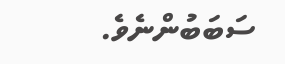ސަބަބުންނެވެ.